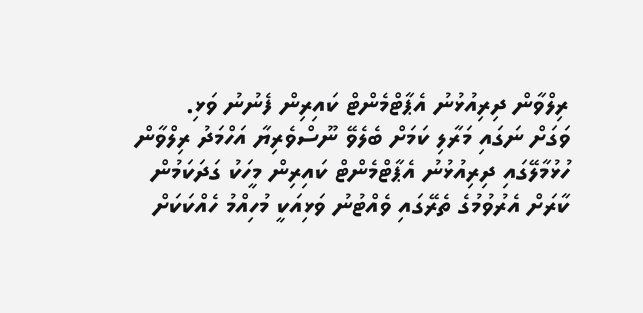ރިލްވާން ދިރިއުޅުނު އެޕާޓްމެންޓް ކައިރިން ފެނުނު ވަޅި.
ވަގަށް ނަގައި މަރާލި ކަމަށް ބެލެވޭ ނޫސްވެރިޔާ އަހްމަދު ރިލްވާން ހުޅުމާލޭގައި ދިރިއުޅުނު އެޕާޓްމެންޓް ކައިރިން މީހަކު ގަދަކަމުން ކާރަށް އެރުވުމުގެ ތެރޭގައި ވެއްޓުނު ވަޅިއަކީ މުހިއްމު ހެއްކަކަށް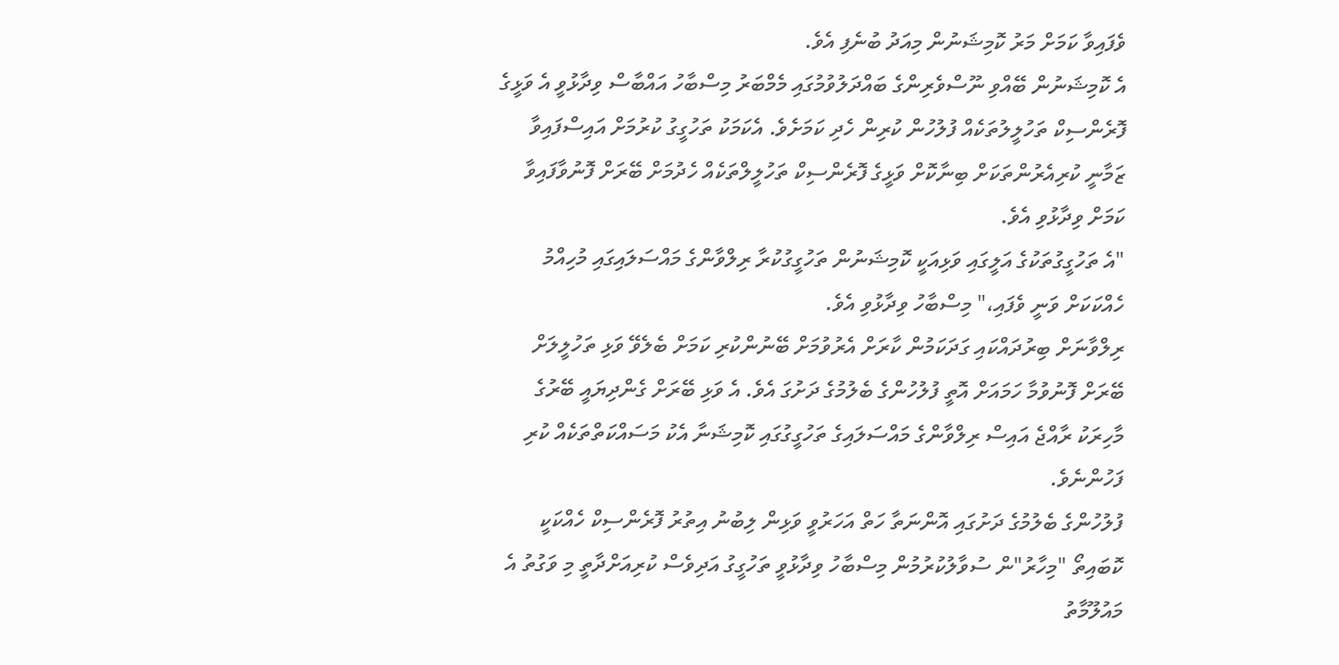ވެފައިވާ ކަމަށް މަރު ކޮމިޝަނުން މިއަދު ބުނެފި އެވެ.
އެ ކޮމިޝަނުން ބޭއްވި ނޫސްވެރިންގެ ބައްދަލުވުމުގައި މެމްބަރު މިސްބާހު އައްބާސް ވިދާޅުވީ އެ ވަޅީގެ ފޮރެންސިކް ތަހުލީލުތަކެއް ފުލުހުން ކުރިން ހެދި ކަމަށެވެ. އެކަމަކު ތަހުގީގު ކުރުމަށް އައިސްފައިވާ ޒަމާނީ ކުރިއެރުންތަކަށް ބިނާކޮށް ވަޅީގެ ފޮރެންސިކް ތަހުލީލްތަކެއް ހެދުމަށް ބޭރަށް ފޮނުވާފައިވާ ކަމަށް ވިދާޅުވި އެވެ.
"އެ ތަހުގީގުތަކުގެ އަލީގައި ވަޅިއަކީ ކޮމިޝަނުން ތަހުގީގުކުރާ ރިލްވާންގެ މައްސަލައިގައި މުހިއްމު ހެއްކަކަށް ވަނީ ވެފައި،" މިސްބާހު ވިދާޅުވި އެވެ.
ރިލްވާނަށް ބިރުދައްކައި ގަދަކަމުން ކާރަށް އެރުވުމަށް ބޭނުންކުރި ކަމަށް ބެލެވޭ ވަޅި ތަހުލީލަށް ބޭރަށް ފޮނުވުމާ ހަމައަށް އޮތީ ފުލުހުންގެ ބެލުމުގެ ދަށުގަ އެވެ. އެ ވަޅި ބޭރަށް ގެންދިޔައީ ބޭރުގެ މާހިރަކު ރާއްޖެ އައިސް ރިލްވާންގެ މައްސަލައިގެ ތަހުގީގުގައި ކޮމިޝަނާ އެކު މަސައްކަތްތަކެއް ކުރި ފަހުންނެވެ.
ފުލުހުންގެ ބެލުމުގެ ދަށުގައި އޮންނަތާ ހަތް އަހަރުވީ ވަޅިން ލިބުނު އިތުރު ފޮރެންސިކް ހެއްކަކީ ކޮބައިތޯ "މިހާރު"ން ސުވާލުކުރުމުން މިސްބާހު ވިދާޅުވީ ތަހުގީގު އަދިވެސް ކުރިއަށްދާތީ މި ވަގުތު އެ މައުލޫމާތު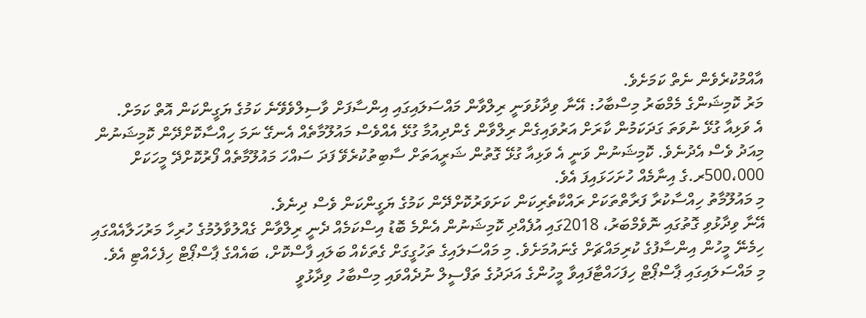އާއްމުކުރެވެން ނެތް ކަމަށެވެ.
މަރު ކޮމިޝަންގެ މެމްބަރު މިސްބާހު: އޭނާ ވިދާޅުވަނީ ރިލްވާން މައްސަލައިގައި އިންސާފަށް ވާސިލްވެވޭނެ ކަމުގެ ޔަގީންކަން އޮތް ކަމަށް.
އެ ވަޅިއާ ގުޅޭ ނުވަތަ ގަދަކަމުން ކާރަށް އަރުވައިގެން ރިލްވާން ގެންދިއުމާ ގުޅޭ އެއްވެސް މައުލޫމާތެއް އެނގޭ ނަމަ ހިއްސާކޮށްދޭން ކޮމިޝަނުން މިއަދު ވެސް އެދުނެވެ. ކޮމިޝަނުން ވަނީ އެ ވަޅިއާ ގުޅޭ ގޮތުން ޝަރީއަތަށް ސާބިތުކުރެވޭ ފަދަ ސައްހަ މައުލޫމާތެއް ފޯރުކޮށްދޭ މީހަކަށް 500،000ރ.ގެ އިނާމެއް ހުށަހަޅައިފަ އެވެ.
މި މައުލޫމާތު ހިއްސާކުރާ ފަރާތްތަކަށް ރައްކާތެރިކަން ކަށަވަރުކޮށްދޭން ކަމުގެ ޔަގީންކަން ވެސް ދިނެވެ.
އޭނާ ވިދާޅުވި ގޮތުގައި ނޮވެމްބަރު، 2018ގައި އުފެއްދި ކޮމިޝަނުން އެންމެ ބޮޑު އިސްކަމެއް ދެނީ ރިލްވާން ގެއްލުވާލުމުގެ ހުރިހާ މަރުހަލާއެއްގައި ހިމެނޭ މީހުން އިންސާފުގެ ކުރިމައްޗަށް ގެނައުމަށެވެ. މި މައްސަލައިގެ ތަހުގީގަށް ގެތަކެއް ބަލައި ފާސްކޮށް، ބައެއްގެ ޕާސްޕޯޓް ހިފެހެއްޓި އެވެ.
މި މައްސަލައިގައި ޕާސްޕޯޓް ހިފަހައްޓާފައިވާ މީހުންގެ އަދަދުގެ ތަފްސީލް ނުދެއްވައި މިސްބާހު ވިދާޅުވީ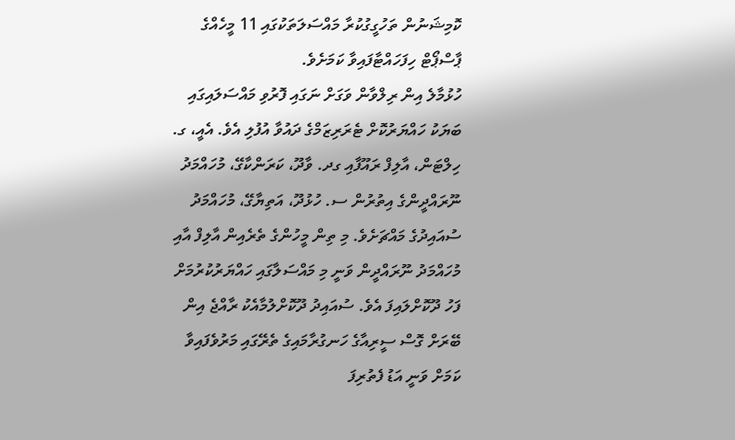ކޮމިޝަނުން ތަހުގީގުކުރާ މައްސަލަތަކުގައި 11 މީހެއްގެ ޕާސްޕޯޓް ހިފަހައްޓާފައިވާ ކަމަށެވެ.
ހުޅުމާލެ އިން ރިލްވާން ވަގަށް ނަގައި ފޮރުވި މައްސަލައިގައި ބަޔަކު ހައްޔަރުކޮށް ޓެރަރިޒަމްގެ ދައުވާ އުފުލި އެވެ. އެއީ، ގ. ހިލްޓަން، އާލިފް ރައޫފާއި ގދ. ވާދޫ، ކަރަންކާގޭ، މުހައްމަދު ނޫރައްދީންގެ އިތުރުން ސ. ހުޅުދޫ، އަތިޔާގޭ، މުހައްމަދު ސުއައިދުގެ މައްޗަށެވެ. މި ތިން މީހުންގެ ތެރެއިން އާލިފް އާއި މުހައްމަދު ނޫރައްދީން ވަނީ މި މައްސަލާގައި ހައްޔަރުކުރުމަށް ފަހު ދޫކޮށްލައިފަ އެވެ. ސުއައިދު ދޫކޮށްލުމާއެކު ރާއްޖެ އިން ބޭރަށް ގޮސް ސީރިއާގެ ހަނގުރާމައިގެ ތެރޭގައި މަރުވެފައިވާ ކަމަށް ވަނީ އަޑު ފެތުރިފަ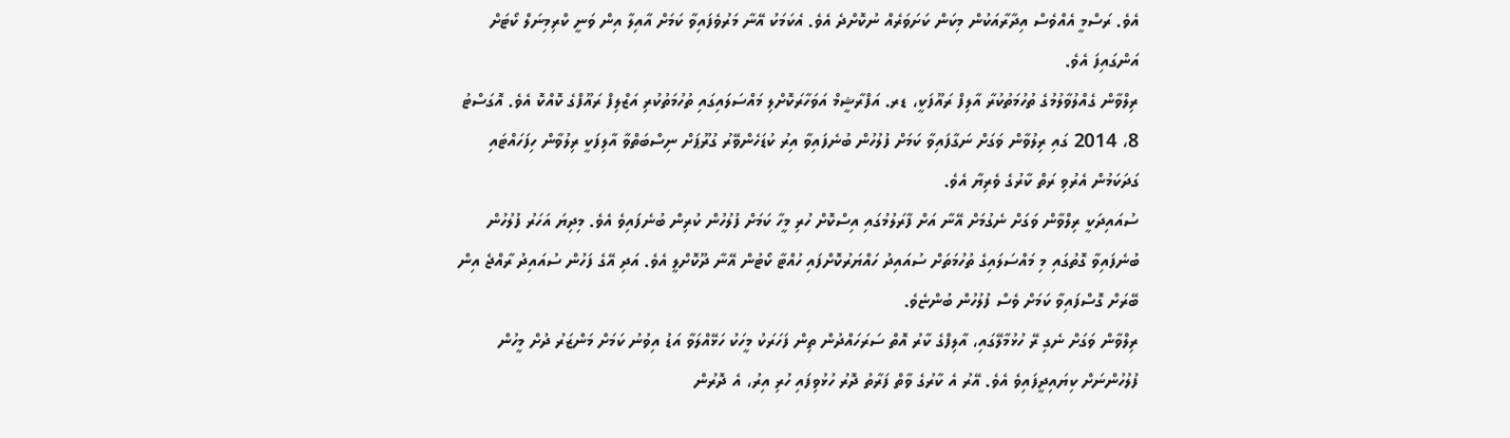އެވެ. ރަސްމީ އެއްވެސް އިދާރާއަކުން މިކަން ކަށަވަރެއް ނުކޮށްދެ އެވެ. އެކަމަކު އޭނާ މަރުވެފައިވާ ކަމަށް އާއިލާ އިން ވަނީ ކްރިމިނަލް ކޯޓަށް އަންގައިފަ އެވެ.
ރިލްވާން ގެއްލުވާލުމުގެ ތުހުމަތުކުރާ އާލިފް ރައޫފަކީ، ޑރ. އަފްރާޝީމް އަވަހާރަކޮށްލި މައްސަލައިގައި ތުހުމަތުކުރި އަޒްލިފް ރައޫފްގެ ކޮއްކޮ އެވެ. އޮގަސްޓު 8، 2014 ގައި ރިލުވާން ވަގަށް ނަގާފައިވާ ކަމަށް ފުލުހުން ބުނެފައިވާ އިރު ކުޑަހެންވޭރު ގުރޫޕަށް ނިސްބަތްވާ އާލިފަކީ ރިލުވާން ހިފަހައްޓައި ގަދަކަމުން އެރުވި ރަތް ކާރުގެ ވެރިޔާ އެވެ.
ސުއައިދަކީ ރިލްވާން ވަގަށް ނެގުމަށް އޭނާ އަށް ފާރަލުމުގައި އިސްކޮށް ހުރި މީހާ ކަމަށް ފުލުހުން ކުރިން ބުނެފައިވެ އެވެ. މިދިޔަ އަހަރު ފުލުހުން ބުނެފައިވާ ގޮތުގައި މި މައްސަލައިގެ ތުހުމަތަށް ސުއައިދު ހައްޔަރުކޮށްފައި ހުއްޓާ ކޯޓުން އޭނާ ދޫކޮށްލީ އެވެ. އަދި އޭގެ ފަހުން ސުއައިދު ރާއްޖެ އިން ބޭރަށް ގޮސްފައިވާ ކަމަށް ވެސް ފުލުހުން ބުންޏެވެ.
ރިލްވާން ވަގަށް ނެގި ރޭ ހުޅުމާލޭގައި، އާލިފްގެ ކާރު އޮތް ސަރަހައްދުން ތިން ފަހަރަކު މީހަކު ހަޅޭއްލަވާ އަޑު އިވުނު ކަމަށް މަންޒަރު ދުށް މީހުން ފުލުހުންނަށް ކިޔައިދީފައިވެ އެވެ. އޭރު އެ ކާރުގެ ވާތް ފަރާތު ދޮރު ހުޅުވިފައި ހުރި އިރު، އެ ދޮރުން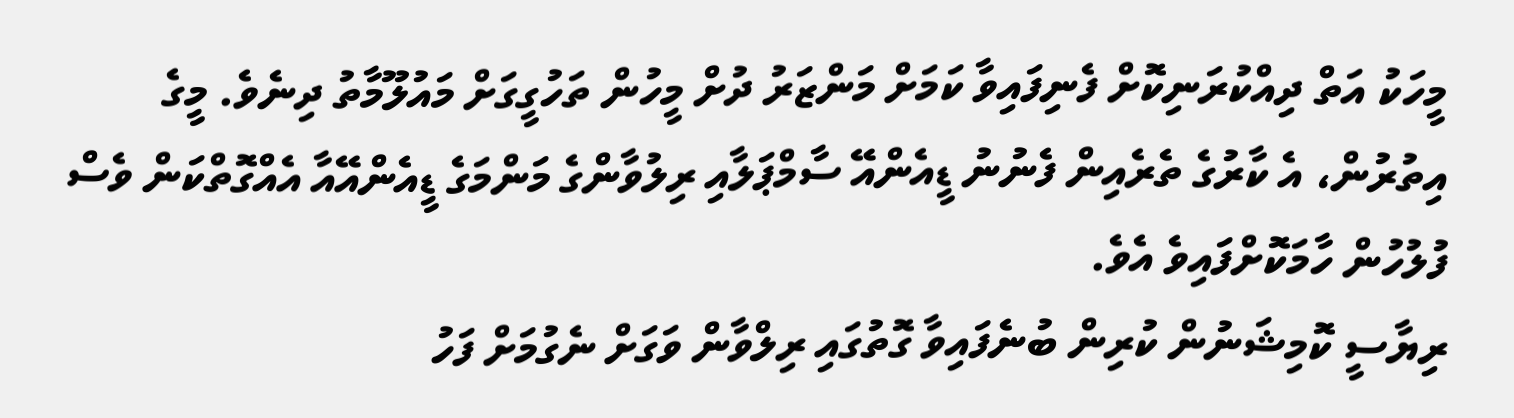މީހަކު އަތް ދިއްކުރަނިކޮށް ފެނިފައިވާ ކަމަށް މަންޒަރު ދުށް މީހުން ތަހުގީގަށް މައުލޫމާތު ދިނެވެ. މީގެ އިތުރުން، އެ ކާރުގެ ތެރެއިން ފެނުނު ޑީއެންއޭ ސާމްޕަލާއި ރިލުވާންގެ މަންމަގެ ޑީއެންއޭއާ އެއްގޮތްކަން ވެސް ފުލުހުން ހާމަކޮށްފައިވެ އެވެ.
ރިޔާސީ ކޮމިޝަނުން ކުރިން ބުނެފައިވާ ގޮތުގައި ރިލްވާން ވަގަށް ނެގުމަށް ފަހު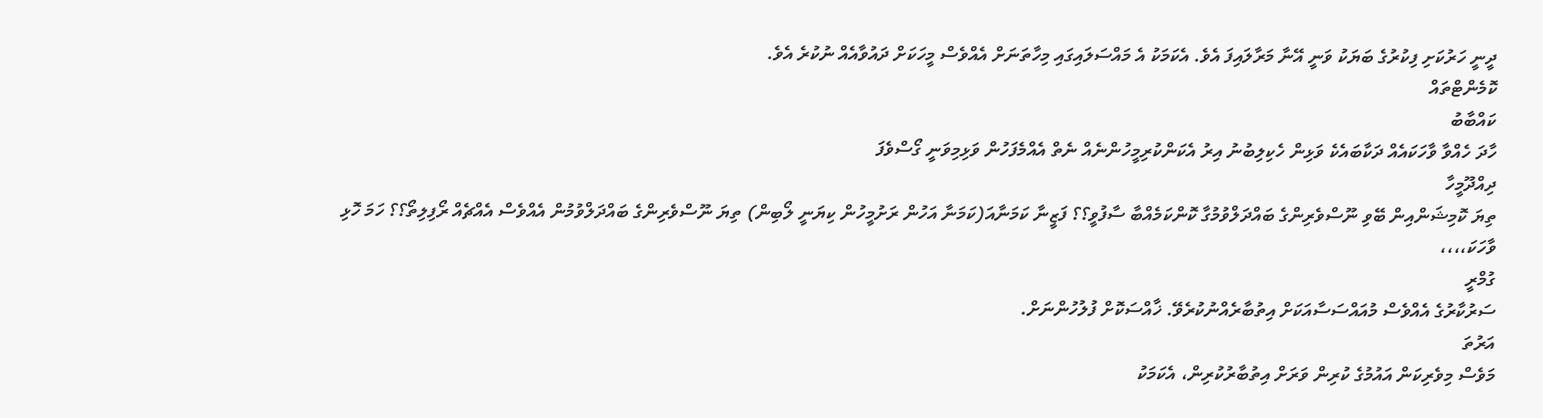ދީނީ ހަރުކަށި ފިކުރުގެ ބަޔަކު ވަނީ އޭނާ މަރާލައިފަ އެވެ. އެކަމަކު އެ މައްސަލައިގައި މިހާތަނަށް އެއްވެސް މީހަކަށް ދައުވާއެއް ނުކުރެ އެވެ.
ކޮމެންޓްތައް
ކައްބާބު
ހާދަ ހެއްވާ ވާހަކައެއް ދަކާބައެކެ ވަޅިން ހެކިލިބުނު އިރު އެކަންކުރިމީހުންނެއް ނެތް އެއްމެފަހުން ވަޅިމިވަނީ ގޯސްވެފަ
ދިއްދޫމީހާ
ތިޔަ ކޮމިޝަންއިން ބޭވި ނޫސްވެރިންގެ ބައްދަލްވުމުގާ ކޮންކަމެއްބާ ސާފުވީ؟؟ ފަޒީނާ ކަމަނާއަ(ކަމަނާ އަހުން ރަށުމީހުން ކިޔަނީ ލޯބިން) ތިޔަ ނޫސްވެރިންގެ ބައްދަލްވުމުން އެއްވެސް އެއްޗެއް ރޯފިލިތޯ؟؟ ހަމަ ހޮޅި ވާހަކަ،،،،
ގުމްރީ
ސަރުކާރުގެ އެއްވެސް މުއައްސަސާއަކަށް އިތުބާރެއްނުކުރެވޭ. ޚާއްސަކޮށް ފުލުހުންނަށް.
އަރުތަ
މަވެސް މިވެރިކަން އައުމުގެ ކުރިން ވަރަށް އިތުބާރުކުރިން، އެކަމަކު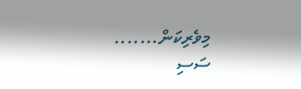މިވެރިކަން.......
ސަސި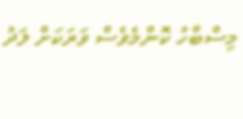މިސްބާހު ކޮންމެވެސް ވަރަކަށް ލަދު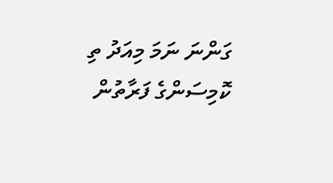ގަންނަ ނަމަ މިއަދު ތި ކޮމިސަންގެ ފަރާތުން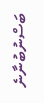ބަސްނުބުނާނެ